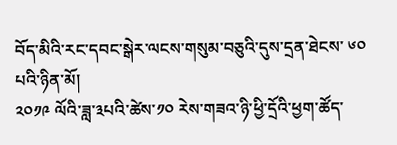བོད་མིའི་རང་དབང་སྒེར་ལངས་གསུམ་བཅུའི་དུས་དྲན་ཐེངས་ ༦༠ པའི་ཉིན་མོ།
༢༠༡༩ ལོའི་ཟླ་༣པའི་ཚེས་༡༠ རེས་གཟའ་ཉི་ཕྱི་དྲོའི་ཕྱག་ཚོད་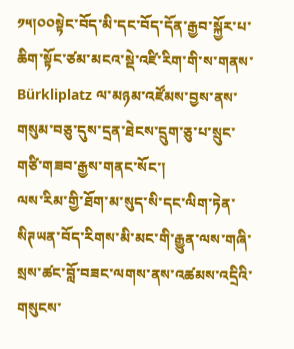༡༥།༠༠སྟེང་བོད་མི་དང་བོད་དོན་རྒྱབ་སྐྱོར་པ་ཆིག་སྟོང་ཙམ་མངའ་སྡེ་འཛི་རིག་གི་ས་གནས་ Bürkliplatz ལ་མཉམ་འཛོམས་བྱས་ནས་གསུམ་བཅུ་དུས་དྲན་ཐེངས་དྲུག་ཅུ་པ་སྲུང་གཙི་གཟབ་རྒྱས་གནང་སོང་།
ལས་རིམ་གྱི་ཐོག་མ་སུད་སི་དང་ལིག་ཏེན་སིཊཡན་བོད་རིགས་མི་མང་གི་རྒྱུན་ལས་གཞི་སྲས་ཚང་བློ་བཟང་ལགས་ནས་འཚམས་འདྲིའི་གསུངས་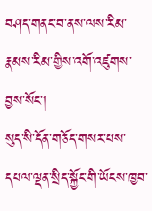བཤད་གནང་བ་ནས་ལས་རིམ་རྣམས་རིམ་གྱིས་འགོ་འཛུགས་བྱས་སོང་།
སུད་སི་དོན་གཅོད་གསར་པས་དཔལ་ལྡན་སྲིད་སྐྱོང་གི་ཡོངས་ཁྱབ་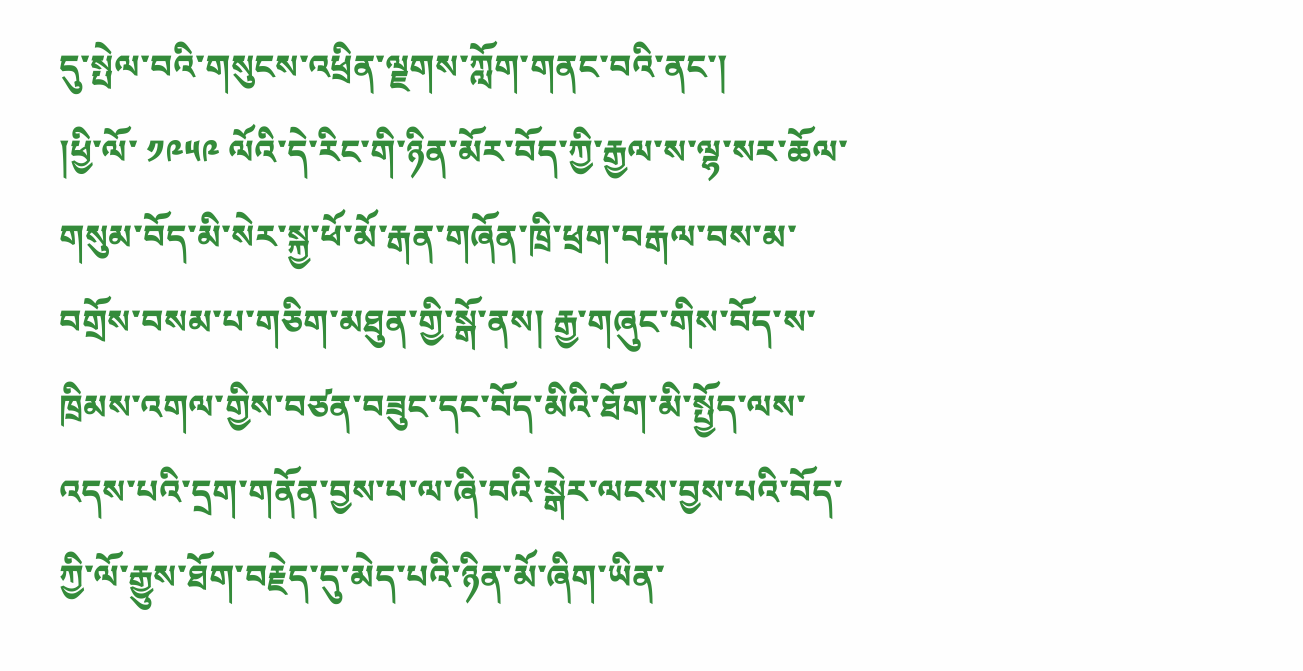དུ་སྤེལ་བའི་གསུངས་འཕྲིན་ལྗགས་ཀློག་གནང་བའི་ནང་།
།ཕྱི་ལོ་ ༡༩༥༩ ལོའི་དེ་རིང་གི་ཉིན་མོར་བོད་ཀྱི་རྒྱལ་ས་ལྷ་སར་ཆོལ་གསུམ་བོད་མི་སེར་སྐྱ་ཕོ་མོ་རྒན་གཞོན་ཁྲི་ཕྲག་བརྒལ་བས་མ་བགྲོས་བསམ་པ་གཅིག་མཐུན་གྱི་སྒོ་ནས། རྒྱ་གཞུང་གིས་བོད་ས་ཁྲིམས་འགལ་གྱིས་བཙན་བཟུང་དང་བོད་མིའི་ཐོག་མི་སྤྱོད་ལས་འདས་པའི་དྲག་གནོན་བྱས་པ་ལ་ཞི་བའི་སྒེར་ལངས་བྱས་པའི་བོད་ཀྱི་ལོ་རྒྱུས་ཐོག་བརྗེད་དུ་མེད་པའི་ཉིན་མོ་ཞིག་ཡིན་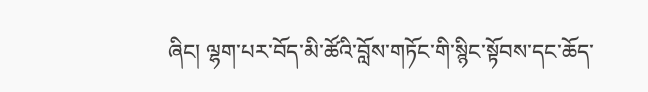ཞིང། ལྷག་པར་བོད་མི་ཚོའི་བློས་གཏོང་གི་སྙིང་སྟོབས་དང་ཆོད་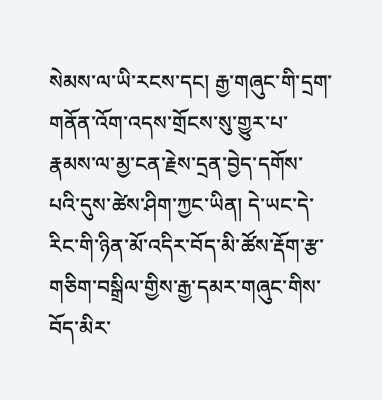སེམས་ལ་ཡི་རངས་དང། རྒྱ་གཞུང་གི་དྲག་གནོན་འོག་འདས་གྲོངས་སུ་གྱུར་པ་རྣམས་ལ་མྱ་ངན་རྗེས་དྲན་བྱེད་དགོས་པའི་དུས་ཚེས་ཤིག་ཀྱང་ཡིན། དེ་ཡང་དེ་རིང་གི་ཉིན་མོ་འདིར་བོད་མི་ཚོས་རྡོག་རྩ་གཅིག་བསྒྲིལ་གྱིས་རྒྱ་དམར་གཞུང་གིས་བོད་མིར་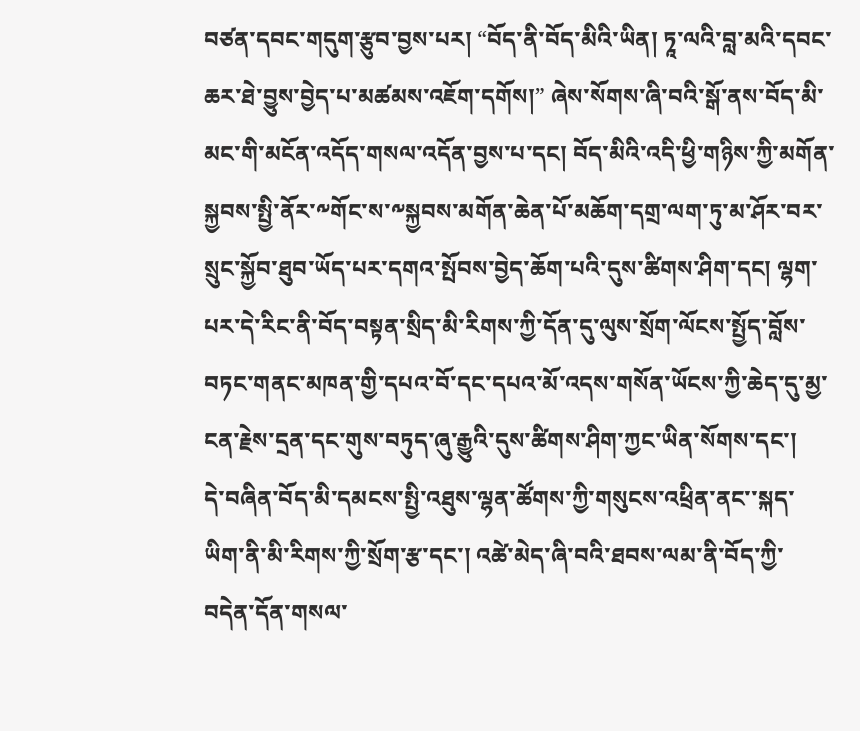བཙན་དབང་གདུག་རྩུབ་བྱས་པར། “བོད་ནི་བོད་མིའི་ཡིན། ཏཱ་ལའི་བླ་མའི་དབང་ཆར་ཐེ་བྱུས་བྱེད་པ་མཚམས་འཇོག་དགོས།” ཞེས་སོགས་ཞི་བའི་སྒོ་ནས་བོད་མི་མང་གི་མངོན་འདོད་གསལ་འདོན་བྱས་པ་དང། བོད་མིའི་འདི་ཕྱི་གཉིས་ཀྱི་མགོན་སྐྱབས་སྤྱི་ནོར་༸གོང་ས་༸སྐྱབས་མགོན་ཆེན་པོ་མཆོག་དགྲ་ལག་ཏུ་མ་ཤོར་བར་སྲུང་སྐྱོབ་ཐུབ་ཡོད་པར་དགའ་སྤོབས་བྱེད་ཆོག་པའི་དུས་ཚིགས་ཤིག་དང། ལྷག་པར་དེ་རིང་ནི་བོད་བསྟན་སྲིད་མི་རིགས་ཀྱི་དོན་དུ་ལུས་སྲོག་ལོངས་སྤྱོད་བློས་བཏང་གནང་མཁན་གྱི་དཔའ་བོ་དང་དཔའ་མོ་འདས་གསོན་ཡོངས་ཀྱི་ཆེད་དུ་མྱ་ངན་རྗེས་དྲན་དང་གུས་བཏུད་ཞུ་རྒྱུའི་དུས་ཚིགས་ཤིག་ཀྱང་ཡིན་སོགས་དང་།
དེ་བཞིན་བོད་མི་དམངས་སྤྱི་འཐུས་ལྷན་ཚོགས་ཀྱི་གསུངས་འཕྲིན་ནང་་སྐད་ཡིག་ནི་མི་རིགས་ཀྱི་སྲོག་རྩ་དང་། འཚེ་མེད་ཞི་བའི་ཐབས་ལམ་ནི་བོད་ཀྱི་བདེན་དོན་གསལ་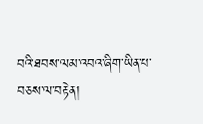བའི་ཐབས་ལམ་འབའ་ཞིག་ཡིན་པ་བཅས་ལ་བརྟེན།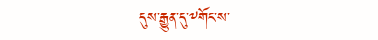དུས་རྒྱུན་དུ་༸གོང་ས་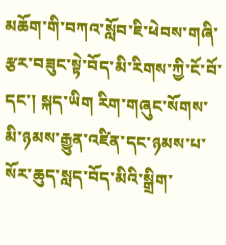མཆོག་གི་བཀའ་སློབ་ཇི་ཕེབས་གཞི་རྩར་བཟུང་སྟེ་བོད་མི་རིགས་ཀྱི་ངོ་བོ་དང་། སྐད་ཡིག རིག་གཞུང་སོགས་མི་ཉམས་རྒྱུན་འཛིན་དང་ཉམས་པ་སོར་ཆུད་སླད་བོད་མིའི་སྒྲིག་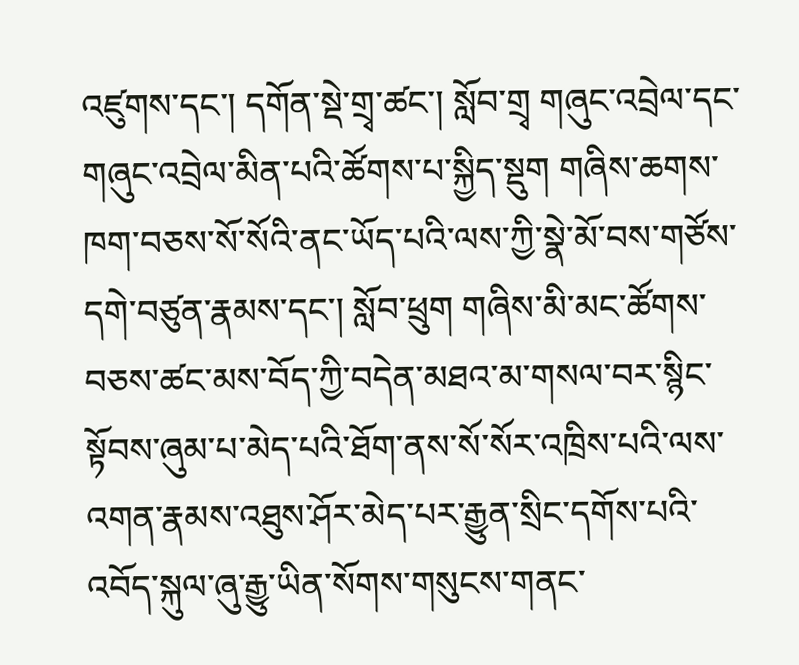འཛུགས་དང་། དགོན་སྡེ་གྲྭ་ཚང་། སློབ་གྲྭ གཞུང་འབྲེལ་དང་གཞུང་འབྲེལ་མིན་པའི་ཚོགས་པ་སྐྱིད་སྡུག གཞིས་ཆགས་ཁག་བཅས་སོ་སོའི་ནང་ཡོད་པའི་ལས་ཀྱི་སྣེ་མོ་བས་གཙོས་དགེ་བཙུན་རྣམས་དང་། སློབ་ཕྲུག གཞིས་མི་མང་ཚོགས་བཅས་ཚང་མས་བོད་ཀྱི་བདེན་མཐའ་མ་གསལ་བར་སྙིང་སྟོབས་ཞུམ་པ་མེད་པའི་ཐོག་ནས་སོ་སོར་འཁྲིས་པའི་ལས་འགན་རྣམས་འཐུས་ཤོར་མེད་པར་རྒྱུན་སྲིང་དགོས་པའི་འབོད་སྐུལ་ཞུ་རྒྱུ་ཡིན་སོགས་གསུངས་གནང་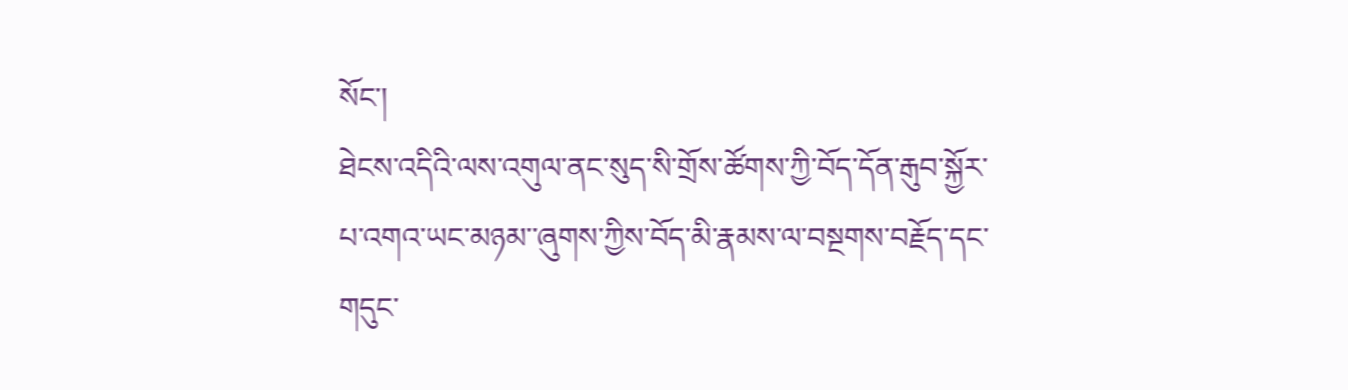སོང་།
ཐེངས་འདིའི་ལས་འགུལ་ནང་སུད་སི་གྲོས་ཚོགས་ཀྱི་བོད་དོན་རྒུབ་སྐྱོར་པ་འགའ་ཡང་མཉམ་་ཞུགས་ཀྱིས་བོད་མི་རྣམས་ལ་བསྔགས་བརྗོད་དང་གདུང་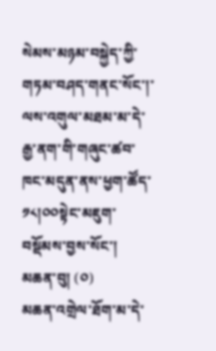སེམས་མཉམ་བསྐྱེད་ཀྱི་གཏམ་བཤད་གནང་སོང་།་ལས་འགུལ་མཐམ་མ་དེ་རྒྱ་ནག་གི་གཞུང་ཚབ་ཁང་མདུན་ནས་ཕྱག་ཚོད་༡༨།༠༠སྟེང་མཇུག་བསྡོམས་བྱས་སོང་།
མཆན་བུ། (༠)
མཆན་འགྲེལ་ཐོག་མ་དེ་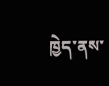ཁྱེད་ནས་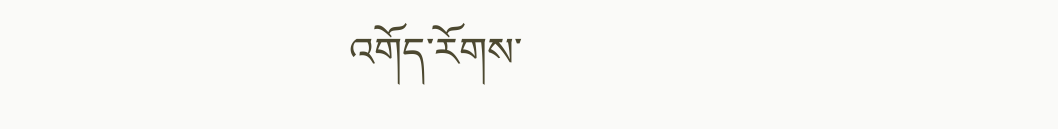འགོད་རོགས་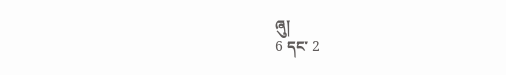ཞུ།
6 དང་ 2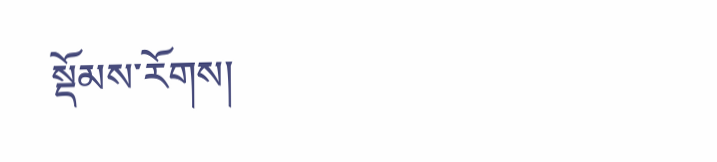སྡོམས་རོགས།